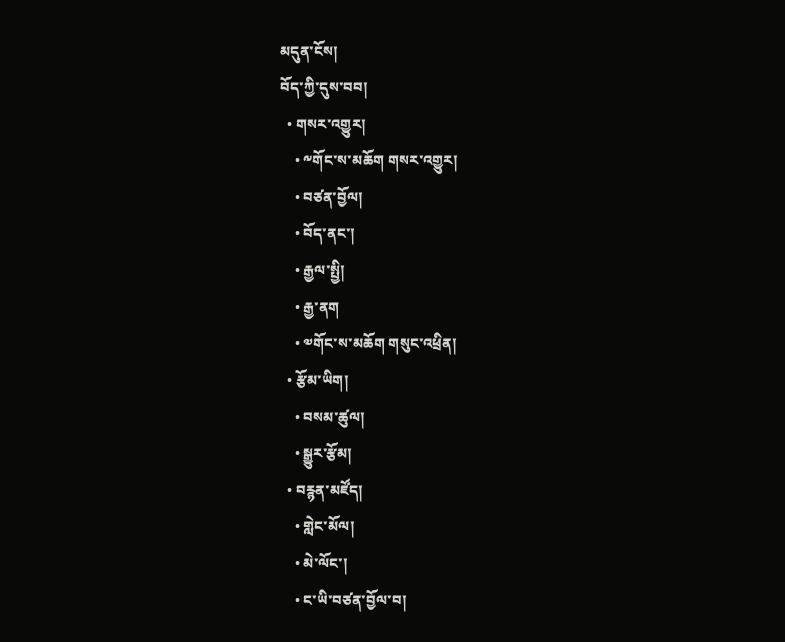མདུན་ངོས།
བོད་ཀྱི་དུས་བབ།
  • གསར་འགྱུར།
    • ༸གོང་ས་མཆོག གསར་འགྱུར།
    • བཙན་བྱོལ།
    • བོད་ནང་།
    • རྒྱལ་སྤྱི།
    • རྒྱ་ནག
    • ༧གོང་ས་མཆོག གསུང་འཕྲིན།
  • རྩོམ་ཡིག།
    • བསམ་ཚུལ།
    • སྒྱུར་རྩོམ།
  • བརྙན་མཛོད།
    • གླེང་མོལ།
    • མེ་ལོང་།
    • ང་ཡི་བཙན་བྱོལ་བ།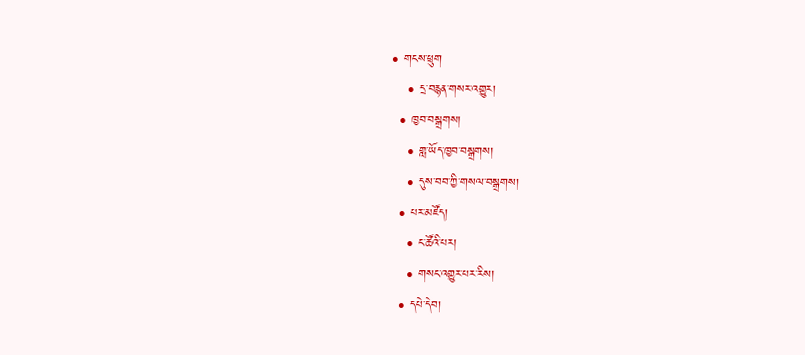• གངས་ཕྲུག
    • དྲ་བརྙན་གསར་འགྱུར།
  • ཁྱབ་བསྒྲགས།
    • གླ་ཡོད་ཁྱབ་བསྒྲགས།
    • དུས་བབ་ཀྱི་གསལ་བསྒྲགས།
  • པར་མཛོད།
    • ང་ཚོའི་པར།
    • གསང་འགྱུར་པར་རིས།
  • དཔེ་དེབ།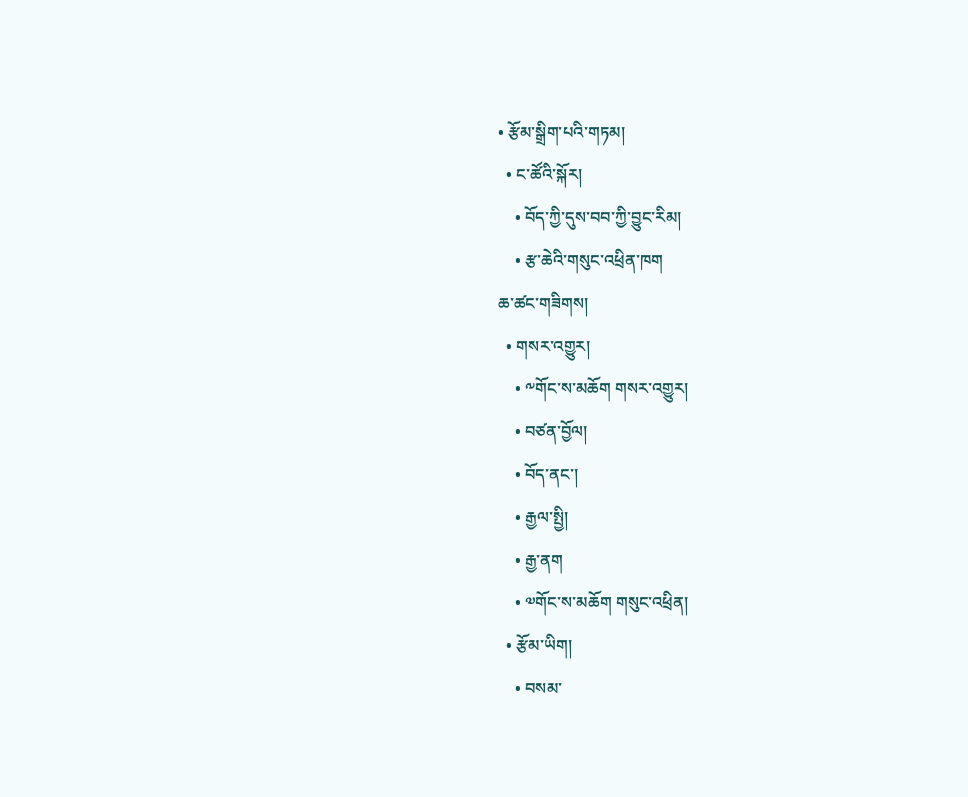• རྩོམ་སྒྲིག་པའི་གཏམ།
  • ང་ཚོའི་སྐོར།
    • བོད་ཀྱི་དུས་བབ་ཀྱི་བྱུང་རིམ།
    • རྩ་ཆེའི་གསུང་འཕྲིན་ཁག
ཆ་ཚང་གཟིགས།
  • གསར་འགྱུར།
    • ༸གོང་ས་མཆོག གསར་འགྱུར།
    • བཙན་བྱོལ།
    • བོད་ནང་།
    • རྒྱལ་སྤྱི།
    • རྒྱ་ནག
    • ༧གོང་ས་མཆོག གསུང་འཕྲིན།
  • རྩོམ་ཡིག།
    • བསམ་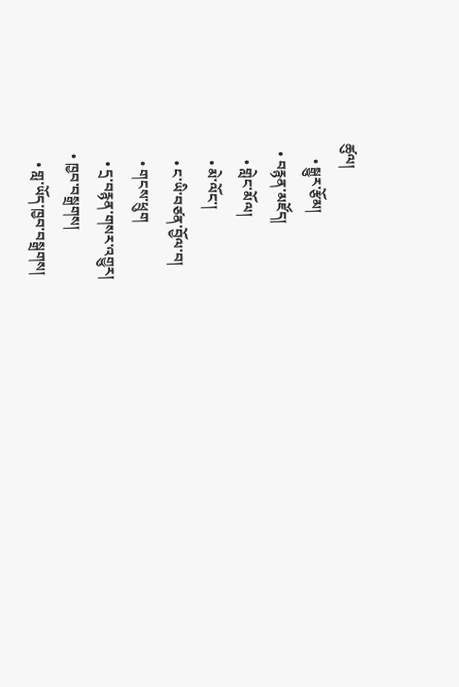ཚུལ།
    • སྒྱུར་རྩོམ།
  • བརྙན་མཛོད།
    • གླེང་མོལ།
    • མེ་ལོང་།
    • ང་ཡི་བཙན་བྱོལ་བ།
    • གངས་ཕྲུག
    • དྲ་བརྙན་གསར་འགྱུར།
  • ཁྱབ་བསྒྲགས།
    • གླ་ཡོད་ཁྱབ་བསྒྲགས།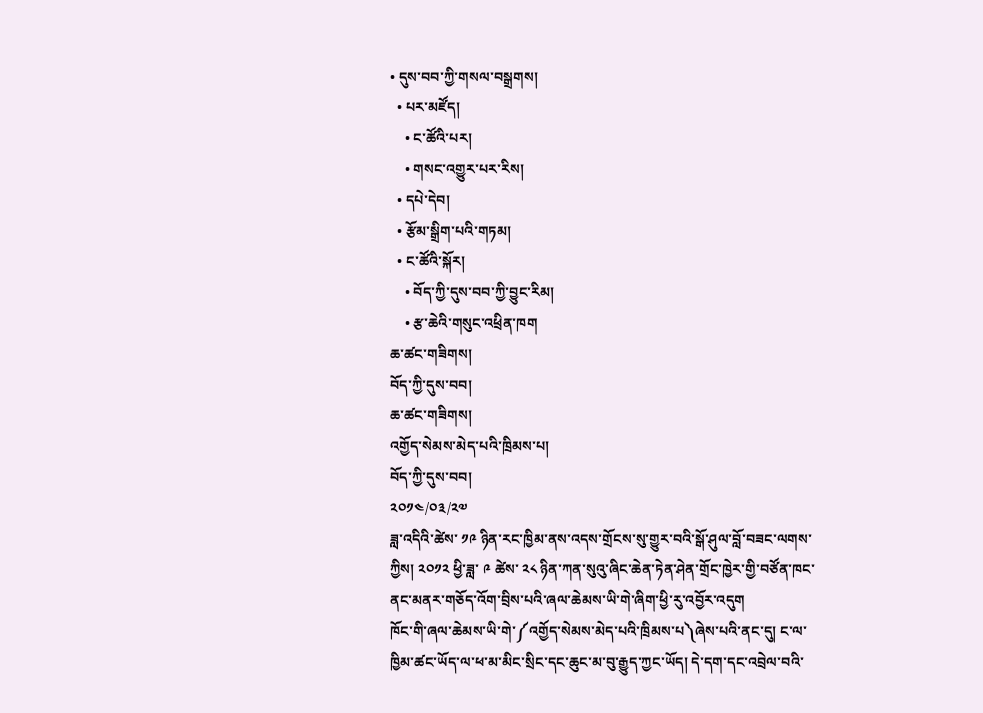• དུས་བབ་ཀྱི་གསལ་བསྒྲགས།
  • པར་མཛོད།
    • ང་ཚོའི་པར།
    • གསང་འགྱུར་པར་རིས།
  • དཔེ་དེབ།
  • རྩོམ་སྒྲིག་པའི་གཏམ།
  • ང་ཚོའི་སྐོར།
    • བོད་ཀྱི་དུས་བབ་ཀྱི་བྱུང་རིམ།
    • རྩ་ཆེའི་གསུང་འཕྲིན་ཁག
ཆ་ཚང་གཟིགས།
བོད་ཀྱི་དུས་བབ།
ཆ་ཚང་གཟིགས།
འགྱོད་སེམས་མེད་པའི་ཁྲིམས་པ།
བོད་ཀྱི་དུས་བབ།
༢༠༡༤/༠༣/༢༧
ཟླ་འདིའི་ཚེས་ ༡༩ ཉིན་རང་ཁྱིམ་ནས་འདས་གྲོངས་སུ་གྱུར་བའི་སྒོ་ཤུལ་བློ་བཟང་ལགས་ཀྱིས། ༢༠༡༢ ཕྱི་ཟླ་ ༩ ཚེས་ ༢༨ ཉིན་ཀན་སུའུ་ཞིང་ཆེན་ཏེན་ཤེན་གྲོང་ཁྱེར་གྱི་བཙོན་ཁང་ནང་མནར་གཅོད་འོག་བྲིས་པའི་ཞལ་ཆེམས་ཡི་གེ་ཞིག་ཕྱི་རུ་འབྱོར་འདུག
ཁོང་གི་ཞལ་ཆེམས་ཡི་གེ་༼འགྱོད་སེམས་མེད་པའི་ཁྲིམས་པ༽ཞེས་པའི་ནང་དུ། ང་ལ་ཁྱིམ་ཚང་ཡོད་ལ་ཕ་མ་མིང་སྲིང་དང་ཆུང་མ་བུ་རྒྱུད་ཀྱང་ཡོད། དེ་དག་དང་འབྲེལ་བའི་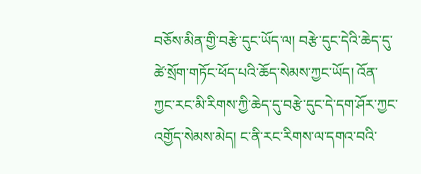བཅོས་མིན་གྱི་བརྩེ་དུང་ཡོད་ལ། བརྩེ་དུང་དེའི་ཆེད་དུ་ཚེ་སྲོག་གཏོང་ཕོད་པའི་ཆོད་སེམས་ཀྱང་ཡོད། འོན་ཀྱང་རང་མི་རིགས་ཀྱི་ཆེད་དུ་བརྩེ་དུང་དེ་དག་ཤོར་ཀྱང་འགྱོད་སེམས་མེད། ང་ནི་རང་རིགས་ལ་དགའ་བའི་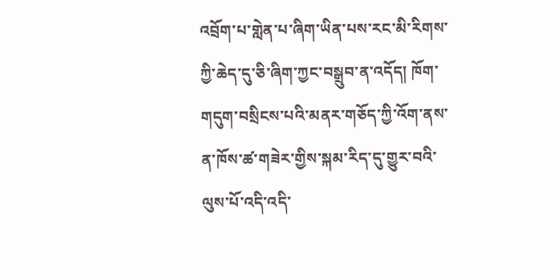འབྲོག་པ་གླེན་པ་ཞིག་ཡིན་པས་རང་མི་རིགས་ཀྱི་ཆེད་དུ་ཅི་ཞིག་ཀྱང་བསྒྲུབ་ན་འདོད། ཁོག་གདུག་བསྲིངས་པའི་མནར་གཅོད་ཀྱི་འོག་ནས་ན་ཁོས་ཚ་གཟེར་གྱིས་སྐམ་རིད་དུ་གྱུར་བའི་ལུས་པོ་འདི་འདི་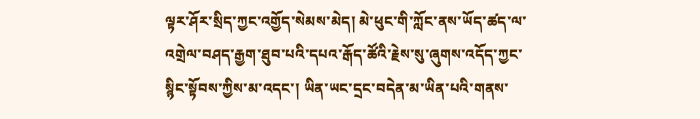ལྟར་ཤོར་སྲིད་ཀྱང་འགྱོད་སེམས་མེད། མེ་ཕུང་གི་ཀློང་ནས་ཡོད་ཚད་ལ་འགྲེལ་བཤད་རྒྱག་ཐུབ་པའི་དཔའ་རྒོད་ཚོའི་རྗེས་སུ་ཞུགས་འདོད་ཀྱང་སྙིང་སྟོབས་ཀྱིས་མ་འདང་། ཡིན་ཡང་དྲང་བདེན་མ་ཡིན་པའི་གནས་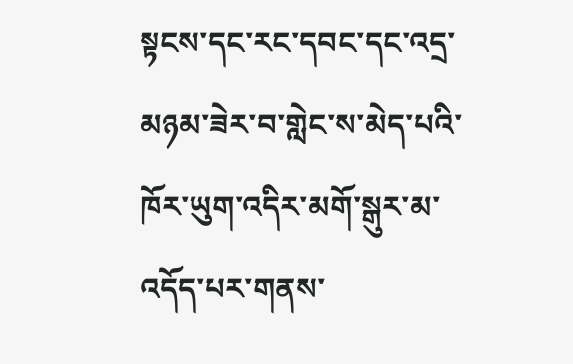སྟངས་དང་རང་དབང་དང་འདྲ་མཉམ་ཟེར་བ་གླེང་ས་མེད་པའི་ཁོར་ཡུག་འདིར་མགོ་སྒུར་མ་འདོད་པར་གནས་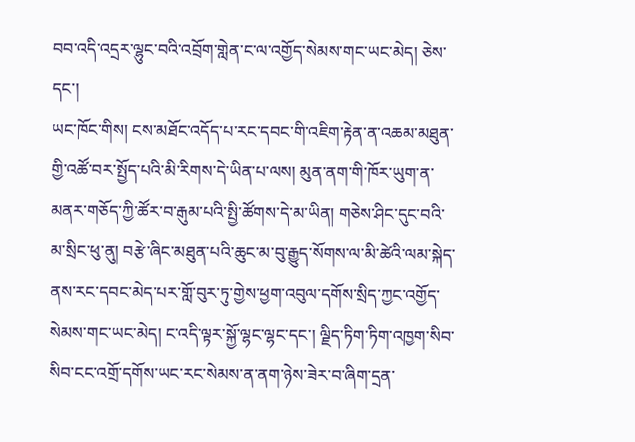བབ་འདི་འདྲར་ལྷུང་བའི་འབྲོག་གླེན་ང་ལ་འགྱོད་སེམས་གང་ཡང་མེད། ཅེས་དང་།
ཡང་ཁོང་གིས། ངས་མཐོང་འདོད་པ་རང་དབང་གི་འཇིག་རྟེན་ན་འཆམ་མཐུན་གྱི་འཚོ་བར་སྤྱོད་པའི་མི་རིགས་དེ་ཡིན་པ་ལས། མུན་ནག་གི་ཁོར་ཡུག་ན་མནར་གཅོད་ཀྱི་ཚོར་བ་རྒུམ་པའི་སྤྱི་ཚོགས་དེ་མ་ཡིན། གཅེས་ཤིང་དུང་བའི་མ་སྲིང་ཕུ་ནུ། བརྩེ་ཞིང་མཐུན་པའི་ཆུང་མ་བུ་རྒྱུད་སོགས་ལ་མི་ཚེའི་ལམ་སྐེད་ནས་རང་དབང་མེད་པར་གློ་བུར་ཏུ་གྱེས་ཕྱག་འབུལ་དགོས་སྲིད་ཀྱང་འགྱོད་སེམས་གང་ཡང་མེད། ང་འདི་ལྟར་སྐྱོ་ལྷང་ལྷང་དང་། ལྗིད་ཏིག་ཏིག་འཁྱག་སིབ་སིབ་ངང་འགྲོ་དགོས་ཡང་རང་སེམས་ན་ནག་ཉེས་ཟེར་བ་ཞིག་དྲན་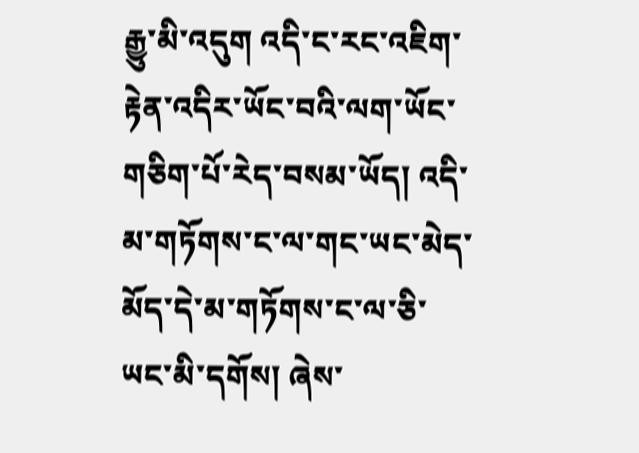རྒྱུ་མི་འདུག འདི་ང་རང་འཇིག་རྟེན་འདིར་ཡོང་བའི་ལག་ཡོང་གཅིག་པོ་རེད་བསམ་ཡོད། འདི་མ་གཏོགས་ང་ལ་གང་ཡང་མེད་མོད་དེ་མ་གཏོགས་ང་ལ་ཅི་ཡང་མི་དགོས། ཞེས་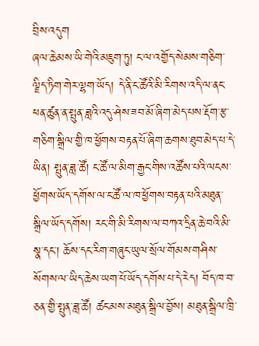བྲིས་འདུག
ཞལ་ཆེམས་ཡི་གེའི་མཇུག་ཏུ། ང་ལ་འགྱོད་སེམས་གཅིག་ལྗིད་ཏིག་གེར་ལྷག་ཡོད། དེ་ནི་ང་ཚོའི་མི་རིགས་འདི་ལ་ནང་ཕན་ཚུན་ན་སྤུན་ཟླའི་འདུ་ཤེས་ཟབ་མོ་ཞིག་མེད་པས་རྡོག་རྩ་གཅིག་སྒྲིལ་གྱི་ཁ་ཕྱོགས་བརྟན་པོ་ཞིག་ཆགས་ཐུབ་མེད་པ་དེ་ཡིན། སྤུན་ཟླ་ཚོ། ང་ཚོ་ལ་མིག་རྒྱང་གིས་འཚོས་པའི་ལངས་ཕྱོགས་ཡོད་དགོས་ལ་ང་ཚོ་ལ་ཁ་ཕྱོགས་བརྟན་པའི་མཐུན་སྒྲིལ་ཡོད་དགོས། རང་གི་མི་རིགས་ལ་བཀའ་དྲིན་ཆེ་བའི་མི་སྣ་དང་། ཆོས་དང་རིག་གཞུང་ཡུལ་སྲོལ་གོམས་གཤིས་སོགས་ལ་ཡིད་ཆེས་ཡག་པོ་ཡོད་དགོས་པ་དེ་རེད། བོད་ཁ་བ་ཅན་གྱི་སྤུན་ཟླ་ཚོ། ཚང་མས་མཐུན་སྒྲིལ་བྱོས། མཐུན་སྒྲིལ་ཁྲི་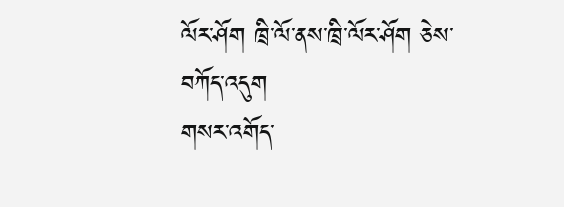ལོར་ཤོག ཁྲི་ལོ་ནས་ཁྲི་ལོར་ཤོག ཅེས་བཀོད་འདུག
གསར་འགོད་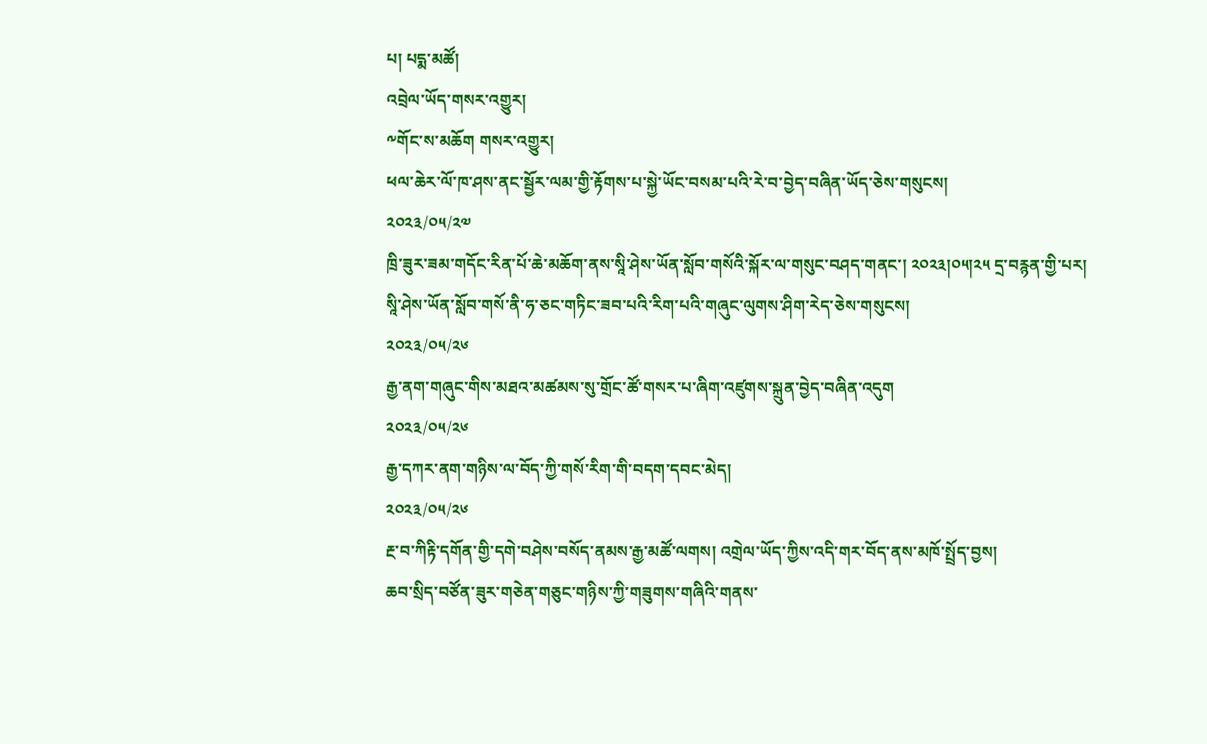པ། པདྨ་མཚོ།
འབྲེལ་ཡོད་གསར་འགྱུར།
༸གོང་ས་མཆོག གསར་འགྱུར།
ཕལ་ཆེར་ལོ་ཁ་ཤས་ནང་སྦྱོར་ལམ་གྱི་རྟོགས་པ་སྐྱེ་ཡོང་བསམ་པའི་རེ་བ་བྱེད་བཞིན་ཡོད་ཅེས་གསུངས།
༢༠༢༣/༠༥/༢༧
ཁྲི་ཟུར་ཟམ་གདོང་རིན་པོ་ཆེ་མཆོག་ནས་སཱི་ཤེས་ཡོན་སློབ་གསོའི་སྐོར་ལ་གསུང་བཤད་གནང་། ༢༠༢༣།༠༥།༢༥ དྲ་བརྙན་གྱི་པར།
སཱི་ཤེས་ཡོན་སློབ་གསོ་ནི་ཧ་ཅང་གཏིང་ཟབ་པའི་རིག་པའི་གཞུང་ལུགས་ཤིག་རེད་ཅེས་གསུངས།
༢༠༢༣/༠༥/༢༦
རྒྱ་ནག་གཞུང་གིས་མཐའ་མཚམས་སུ་གྲོང་ཚོ་གསར་པ་ཞིག་འཛུགས་སྐྲུན་བྱེད་བཞིན་འདུག
༢༠༢༣/༠༥/༢༦
རྒྱ་དཀར་ནག་གཉིས་ལ་བོད་ཀྱི་གསོ་རིག་གི་བདག་དབང་མེད།
༢༠༢༣/༠༥/༢༦
རྔ་བ་ཀིརྟི་དགོན་གྱི་དགེ་བཤེས་བསོད་ནམས་རྒྱ་མཚོ་ལགས། འགྲེལ་ཡོད་ཀྱིས་འདི་གར་བོད་ནས་མཁོ་སྤྲོད་བྱས།
ཆབ་སྲིད་བཙོན་ཟུར་གཅེན་གཅུང་གཉིས་ཀྱི་གཟུགས་གཞིའི་གནས་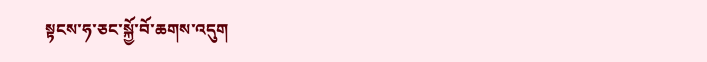སྟངས་ཧ་ཅང་སྐྱོ་བོ་ཆགས་འདུག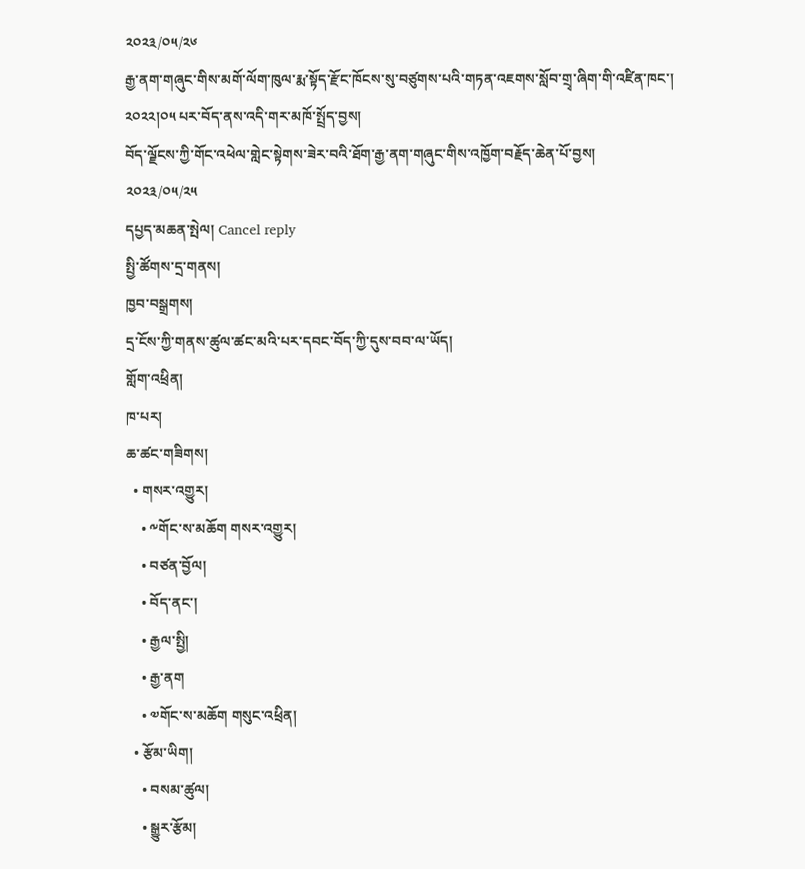༢༠༢༣/༠༥/༢༦
རྒྱ་ནག་གཞུང་གིས་མགོ་ལོག་ཁུལ་རྨ་སྟོད་རྫོང་ཁོངས་སུ་བཙུགས་པའི་གཏན་འཇགས་སློབ་གྲྭ་ཞིག་གི་འཛིན་ཁང་། ༢༠༢༢།༠༥ པར་བོད་ནས་འདི་གར་མཁོ་སྤྲོད་བྱས།
བོད་ལྗོངས་ཀྱི་གོང་འཕེལ་གླེང་སྟེགས་ཟེར་བའི་ཐོག་རྒྱ་ནག་གཞུང་གིས་འཁྱོག་བརྗོད་ཆེན་པོ་བྱས།
༢༠༢༣/༠༥/༢༥
དཔྱད་མཆན་སྤེལ། Cancel reply
སྤྱི་ཚོགས་དྲ་གནས།
ཁྱབ་བསྒྲགས།
དྲ་ངོས་ཀྱི་གནས་ཚུལ་ཚང་མའི་པར་དབང་བོད་ཀྱི་དུས་བབ་ལ་ཡོད།
གློག་འཕྲིན།
ཁ་པར།
ཆ་ཚང་གཟིགས།
  • གསར་འགྱུར།
    • ༸གོང་ས་མཆོག གསར་འགྱུར།
    • བཙན་བྱོལ།
    • བོད་ནང་།
    • རྒྱལ་སྤྱི།
    • རྒྱ་ནག
    • ༧གོང་ས་མཆོག གསུང་འཕྲིན།
  • རྩོམ་ཡིག།
    • བསམ་ཚུལ།
    • སྒྱུར་རྩོམ།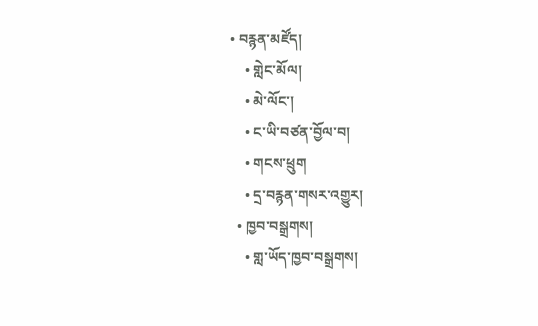• བརྙན་མཛོད།
    • གླེང་མོལ།
    • མེ་ལོང་།
    • ང་ཡི་བཙན་བྱོལ་བ།
    • གངས་ཕྲུག
    • དྲ་བརྙན་གསར་འགྱུར།
  • ཁྱབ་བསྒྲགས།
    • གླ་ཡོད་ཁྱབ་བསྒྲགས།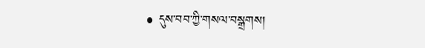• དུས་བབ་ཀྱི་གསལ་བསྒྲགས།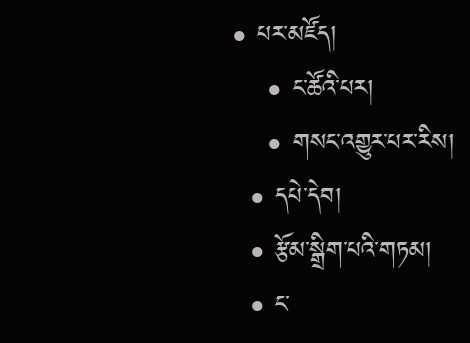• པར་མཛོད།
    • ང་ཚོའི་པར།
    • གསང་འགྱུར་པར་རིས།
  • དཔེ་དེབ།
  • རྩོམ་སྒྲིག་པའི་གཏམ།
  • ང་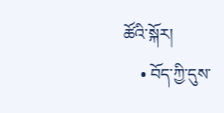ཚོའི་སྐོར།
    • བོད་ཀྱི་དུས་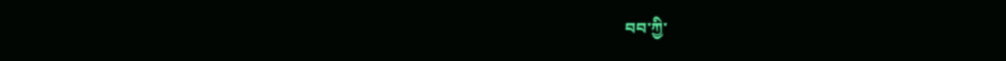བབ་ཀྱི་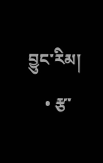བྱུང་རིམ།
    • རྩ་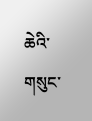ཆེའི་གསུང་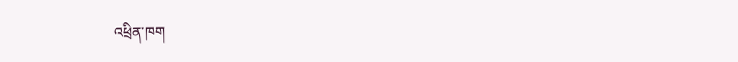འཕྲིན་ཁག